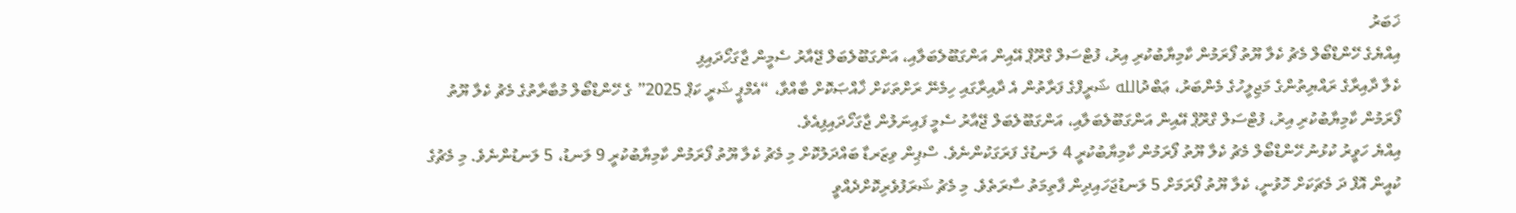ޚަބަރު
އިއްޔެގެ ހޭންޑްބޯލް މެޗު ކެލާ ޔޫތު ފޯރަމުން ކާމިޔާބުކުރި އިރު، ފުޓްސަލް ގްރޫޕް އޭއިން އަންގަބޫލެބަލާއި، އަންގަބޫލެބަލް ޖޭއާރު ސެމީން ޖާގަހޯދައިފި
ކެލާ ދާއިރާގެ ރައްޔިތުންގެ މަޖިލީހުގެ މެންބަރު، ޢަބްދުالله ޝަރީފްގެ ފަރާތުން އެ ދާއިރާގައި ހިމެނޭ ރަށްތަކަށް ޚާއްޞަކޮށް ބާއްވާ، “އެމްޕީ ޝަރީ ކަޕް 2025” ގެ ހޭންޑްބޯލް މުބާރާތުގެ މެޗު ކެލާ ޔޫތު ފޯރަމުން ކާމިޔާބުކުރި އިރު، ފުޓްސަލް ގްރޫޕް އޭއިން އަންގަބޫލެބަލާއި، އަންގަބޫލެބަލް ޖޭއާރު ސެމީ ފައިނަލުން ޖާގަހޯދައިފިއެވެ.
އިއްޔެ ހަވީރު ކުޅުނު ހޭންޑްބޯލް މެޗު ކެލާ ޔޫތު ފޯރަމުން ކާމިޔާބުކުރީ 4 ލަނޑުގެ ފަރަގަކުންނެވެ. ސްޕިން ވިޒަރޑާ ބައްދަލުކޮށް މި މެޗު ކެލާ ޔޫތު ފޯރަމުން ކާމިޔާބުކުރީ 9 ލަނޑު، 5 ލަނޑުންނެވެ. މި މެޗުގެ ކުއީން އޮފް ދަ މެޗަކަށް ހޮވުނީ، ކެލާ ޔޫތު ފޯރަމަށް 5 ލަނޑުޖަހައިދިން ފާތިމަތު ސާރަތެވެ. މި މެޗު ޝަރަފުވެރިކޮށްދެއްވީ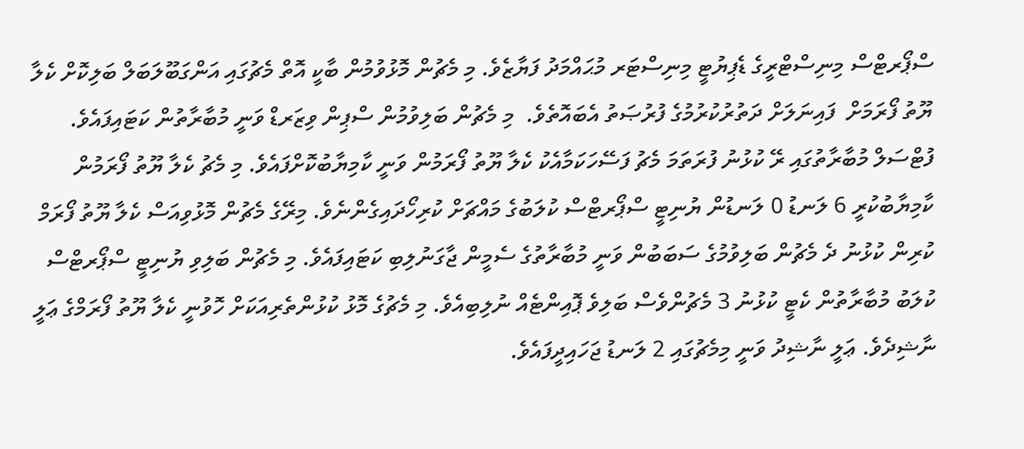ސްޕޯރޓްސް މިނިސްޓްރީގެ ޑެޕިޔުޓީ މިނިސްޓަރ މުޙައްމަދު ފަޔާޒެވެ. މި މެޗުން މޮޅުވުމުން ބާކީ އޮތް މެޗުގައި އަންގަބޫލަބަލް ބަލިކޮށް ކެލާ ޔޫތު ފޯރަމަށް  ފައިނަލަށް ދަތުރުކުރުމުގެ ފުރުޞަތު އެބައޮތެވެ.  މި މެޗުން ބަލިވުމުން ސްޕިން ވިޒަރޑް ވަނީ މުބާރާތުން ކަޓައިފައެވެ.
ފުޓްސަލް މުބާރާތުގައި ރޭ ކުޅުނު ފުރަތަމަ މެޗު ފަސޭހަކަމާއެކު ކެލާ ޔޫތު ފޯރަމުން ވަނީ ކާމިޔާބުކޮށްފައެވެ. މި މެޗު ކެލާ ޔޫތު ފޯރަމުން ކާމިޔާބުކުރީ 6 ލަނޑު 0 ލަނޑުން ޔުނިޓީ ސްޕޯރޓްސް ކުލަބުގެ މައްޗަށް ކުރިހޯދައިގެންނެވެ. މިރޭގެ މެޗުން މޮޅުވިއަސް ކެލާ ޔޫތު ފޯރަމް ކުރިން ކުޅުނު ދެ މެޗުން ބަލިވުމުގެ ސަބަބުން ވަނީ މުބާރާތުގެ ސެމީން ޖާގަނުލިބި ކަޓައިފައެވެ. މި މެޗުން ބަލިވި ޔުނިޓީ ސްޕޯރޓްސް ކުލަބު މުބާރާތުން ކެޓީ ކުޅުނު 3 މެޗުންވެސް ބަލިވެ ޕޮއިންޓެއް ނުލިބިއެވެ. މި މެޗުގެ މޮޅު ކުޅުންތެރިއަކަށް ހޮވުނީ ކެލާ ޔޫތު ފޯރަމްގެ ޢަލީ ނާޝިދެވެ. ޢަލީ ނާޝިދު ވަނީ މިމެޗުގައި 2 ލަނޑު ޖަހައިދީފައެވެ.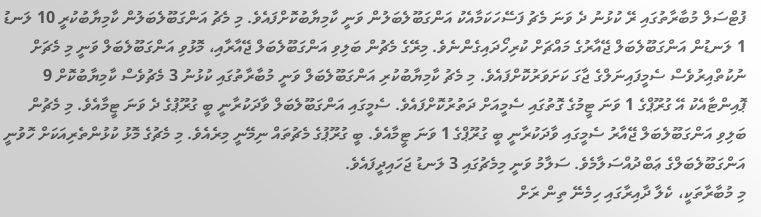ފުޓްސަލް މުބާރާތުގައި ރޭ ކުޅުނު ދެ ވަނަ މެޗު ފަސޭހަކަމާއެކު އަންގަބޫލެބަލުން ވަނީ ކާމިޔާބުކޮށްފައެވެ. މި މެޗު އަންގަބޫލެބަލުން ކާމިޔާބުކުރީ 10 ލަނޑު 1 ލަނޑުން އަންގަބޫލެބަލް ޖޭއާރުގެ މައްޗަށް ކުރިހޯދައިގެންނެވެ. މިރޭގެ މެޗުން ބަލިވި އަންގަބޫލެބަލް ޖޭއާރާއި، މޮޅުވި އަންގަބޫލެބަލް ވަނީ މި މެޗަށް ނުކުތްއިރުވެސް ސެމީފައިނަލްގެ ޖާގަ ކަށަވަރުކޮށްފައެވެ. މި މެޗު ކާމިޔާބުކުރި އަންގަބޫލެބަލް ވަނީ މުބާރާތުގައި ކުޅުނު 3 މެޗުވެސް ކާމިޔާބުކޮށް 9 ޕޮއިންޓާއެކު އޭ ގުރޫޕްގެ 1 ވަނަ ޓީމުގެ ގޮތުގައި ސެމީއަށް ދަތުރުކޮށްފައެވެ. ސެމީގައި އަންގަބޫލެބަލް ވާދަކުރާނީ ބީ ގުރޫޕުގެ ދެ ވަނަ ޓީމާއެވެ. މި މެޗުން ބަލިވި އަންގަބޫލެބަލް ޖޭއާރު ސެމީގައި ވާދަކުރާނީ ބީ ގުރޫޕްގެ 1 ވަނަ ޓީމާއެވެ. ބީ ގުރޫޕުގެ މެޗުތައް ނިމޭނީ މިރެއެވެ. މި މެޗުގެ މޮޅު ކުޅުންތެރިއަކަށް ހޮވުނީ އަންގަބޫލެބަލްގެ ޢަބްދުއްސަލާމެވެ. ސަލާމު ވަނީ މިމެޗުގައި 3 ލަނޑު ޖަހައިދީފައެވެ.
މި މުބާރާތަކީ، ކެލާ ދާއިރާގައި ހިމެނޭ ތިން ރަށް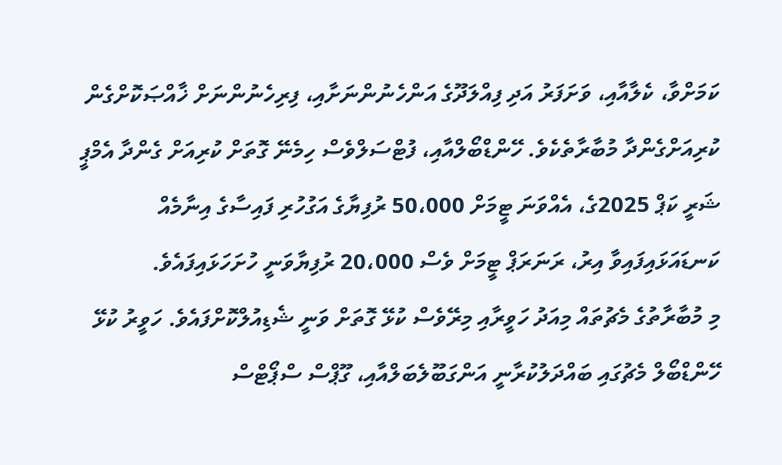ކަމަށްވާ، ކެލާއާއި، ވަށަފަރު އަދި ފިއްލަދޫގެ އަންހެނުންނަށާއި، ފިރިހެނުންނަށް ޚާއްޞަކޮށްގެން ކުރިއަށްގެންދާ މުބާރާތެކެވެ. ހޭންޑްބޯލްއާއި، ފުޓްސަލްވެސް ހިމެނޭ ގޮތަށް ކުރިއަށް ގެންދާ އެމްޕީ ޝަރީ ކަޕް 2025ގެ، އެއްވަނަ ޓީމަށް 50،000 ރުފިޔާގެ އަގުހުރި ފައިސާގެ އިނާމެއް ކަނޑައަޅައިފައިވާ އިރު، ރަނަރަޕް ޓީމަށް ވެސް 20،000 ރުފިޔާވަނީ ހުށަހަޅައިފައެވެ.
މި މުބާރާތުގެ މެޗުތައް މިއަދު ހަވީރާއި މިރޭވެސް ކުޅޭ ގޮތަށް ވަނީ ޝެޑިއުލްކޮށްފައެވެ. ހަވީރު ކުޅޭ ހޭންޑްބޯލް މެޗުގައި ބައްދަލުކުރާނީ އަންގަބޫލެބަލްއާއި، ގޫޕްސް ސްޕޯޓްސް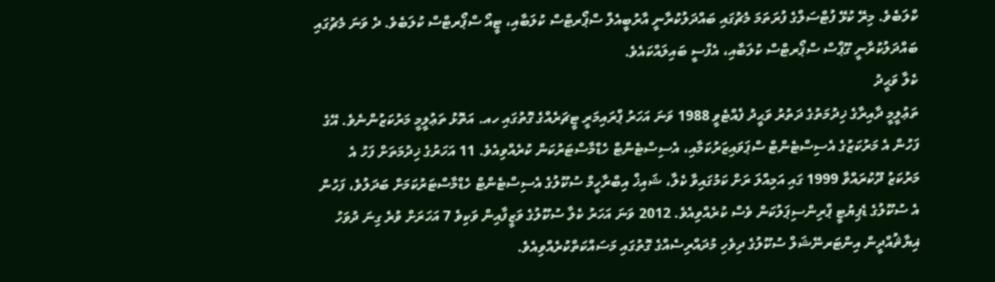ކްލަބެވެ. މިރޭ ކުޅޭ ފުޓްސަލްގެ ފުރަތަމަ މެޗުގައި ބައްދަލުކުރާނީ އާރުބީއެލް ސްޕޯރޓްސް ކުލަބާއި، ޓީއޯ ސްޕޯރޓްސް ކުލަބެވެ. ދެ ވަނަ މެޗުގައި ބައްދަލުކުރާނީ ގޫޕްސް ސްޕޯރޓްސް ކުލަބާއި، އެފްސީ ބައިލައްކައެވެ.
ކެލާ ވަޙީދު
ތަޢުލީމީ ދާއިރާގެ ޚިދުމަތުގެ ދަތުރު ވަޙީދު ފެއްޓެވީ 1988 ވަނަ އަހަރު ޕްރައިމަރީ ޓީޗަރެއްގެ ގޮތުގައި ހއ. އަތޮޅު ތަޢުލީމީ މަރުކަޒުންނެވެ. އޭގެ ފަހުން އެ މަރުކަޒުގެ އެސިސްޓެންޓް ސްޕަވައިޒަރުކަމާއި، އެސިސްޓެންޓް ހެޑްމާސްޓަރުކަން ކުރެއްވިއެވެ. 11 އަހަރުގެ ޚިދުމަތަށް ފަހު އެ މަރުކަޒު ދޫކުރައްވާ 1999 ގައި އަމިއްލަ ރަށް ކަމުގައިވާ ކެލާ، ޝައިޚް އިބްރާހީމް ސުކޫލުގެ އެސިސްޓެންޓް ހެޑްމާސްޓަރުކަމަށް ބަދަލުވެ، ފަހުން އެ ސުކޫލުގެ ޑެޕިޔުޓީ ޕްރިންސިޕަލުކަން ވެސް ކުރެއްވިއެވެ. 2012 ވަނަ އަހަރު ކެލާ ސުކޫލުގެ ވަޒީފާއިން ވަކިވެ 7 އަހަރަށް ވުރެ ގިނަ ދުވަހު ޣިޔާޘުއްދީން އިންޓަރނޭޝަލް ސުކޫލުގެ ދިވެހި މުދައްރިސެއްގެ ގޮތުގައި މަސައްކަތްކުރެއްވިއެވެ.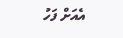އެއަށް ފަހު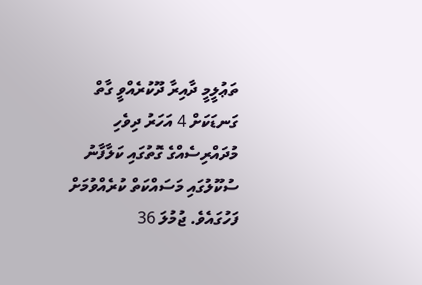ތަޢުލީމީ ދާއިރާ ދޫކުރެއްވީ ގާތް ގަނޑަކަށް 4 އަހަރު ދިވެހި މުދައްރިސެއްގެ ގޮތުގައި ކަލާފާނު ސުކޫލުގައި މަސައްކަތް ކުރެއްވުމަށް ފަހުގައެވެ. ޖުމުލަ 36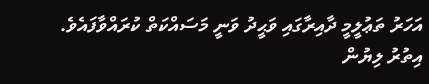އަހަރު ތަޢުލީމީ ދާއިރާގައި ވަޙީދު ވަނީ މަސައްކަތް ކުރައްވާފައެވެ.
އިތުރު ލިޔުން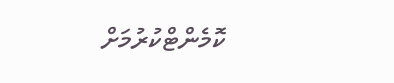ކޮމެންޓްކުރުމަށް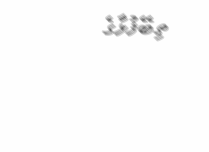ތިބޭފުޅާގެ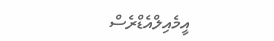އީމެއިލްއެޑްރެސް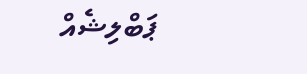ޕަބްލިޝެއް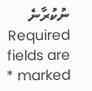ނުކުރާނެ Required fields are marked *